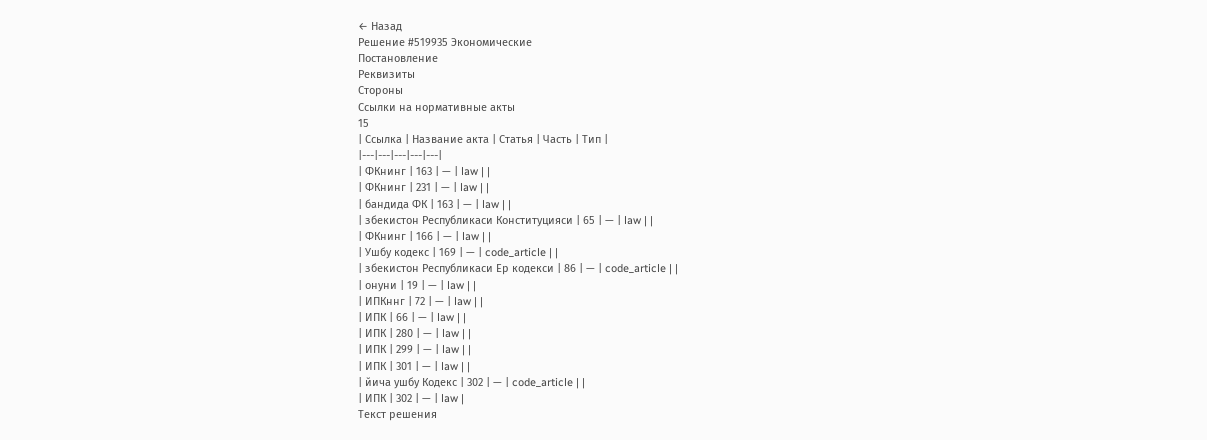← Назад
Решение #519935 Экономические
Постановление
Реквизиты
Стороны
Ссылки на нормативные акты
15
| Ссылка | Название акта | Статья | Часть | Тип |
|---|---|---|---|---|
| ФКнинг | 163 | — | law | |
| ФКнинг | 231 | — | law | |
| бандида ФК | 163 | — | law | |
| збекистон Республикаси Конституцияси | 65 | — | law | |
| ФКнинг | 166 | — | law | |
| Ушбу кодекс | 169 | — | code_article | |
| збекистон Республикаси Ер кодекси | 86 | — | code_article | |
| онуни | 19 | — | law | |
| ИПКннг | 72 | — | law | |
| ИПК | 66 | — | law | |
| ИПК | 280 | — | law | |
| ИПК | 299 | — | law | |
| ИПК | 301 | — | law | |
| йича ушбу Кодекс | 302 | — | code_article | |
| ИПК | 302 | — | law |
Текст решения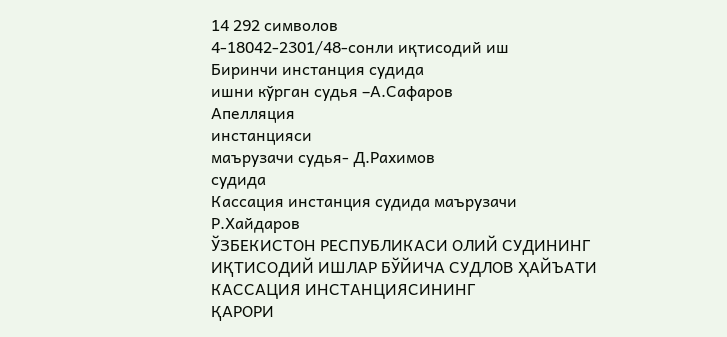14 292 символов
4-18042-2301/48-сонли иқтисодий иш
Биринчи инстанция судида
ишни кўрган судья –А.Сафаров
Апелляция
инстанцияси
маърузачи судья- Д.Рахимов
судида
Кассация инстанция судида маърузачи
Р.Хайдаров
ЎЗБЕКИСТОН РЕСПУБЛИКАСИ ОЛИЙ СУДИНИНГ
ИҚТИСОДИЙ ИШЛАР БЎЙИЧА СУДЛОВ ҲАЙЪАТИ
КАССАЦИЯ ИНСТАНЦИЯСИНИНГ
ҚАРОРИ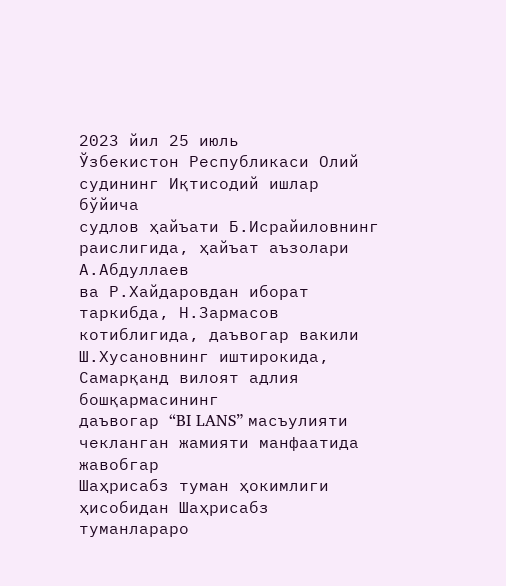2023 йил 25 июль
Ўзбекистон Республикаси Олий судининг Иқтисодий ишлар бўйича
судлов ҳайъати Б.Исрайиловнинг раислигида, ҳайъат аъзолари А.Абдуллаев
ва Р.Хайдаровдан иборат таркибда, Н.Зармасов котиблигида, даъвогар вакили
Ш.Хусановнинг иштирокида, Самарқанд вилоят адлия бошқармасининг
даъвогар “BI LANS” масъулияти чекланган жамияти манфаатида жавобгар
Шаҳрисабз туман ҳокимлиги ҳисобидан Шаҳрисабз туманлараро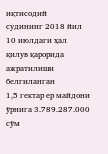иқтисодий
судининг 2018 йил 10 июлдаги ҳал қилув қарорида ажратилиши белгиланган
1,5 гектар ер майдони ўрнига 3.789.287.000 сўм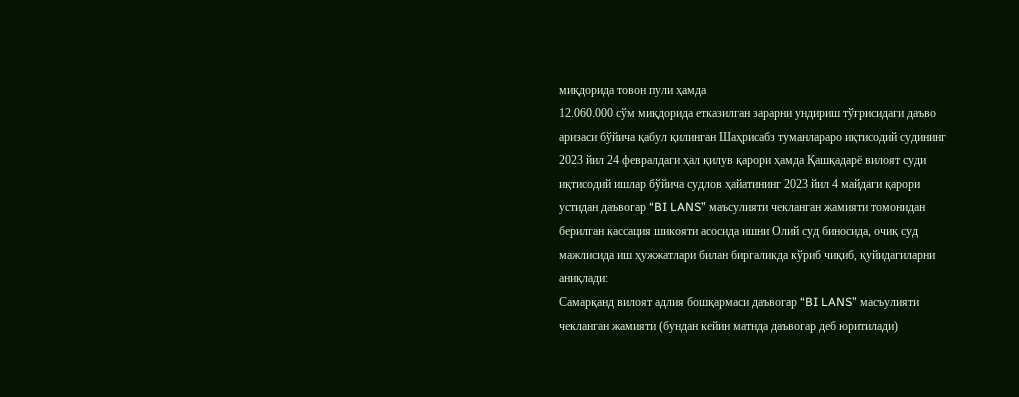миқдорида товон пули ҳамда
12.060.000 сўм миқдорида етказилган зарарни ундириш тўғрисидаги даъво
аризаси бўйича қабул қилинган Шаҳрисабз туманлараро иқтисодий судининг
2023 йил 24 февралдаги ҳал қилув қарори ҳамда Қашқадарё вилоят суди
иқтисодий ишлар бўйича судлов ҳайатининг 2023 йил 4 майдаги қарори
устидан даъвогар “BI LANS” маъсулияти чекланган жамияти томонидан
берилган кассация шикояти асосида ишни Олий суд биносида, очиқ суд
мажлисида иш ҳужжатлари билан биргаликда кўриб чиқиб, қуйидагиларни
аниқлади:
Самарқанд вилоят адлия бошқармаси даъвогар “BI LANS” масъулияти
чекланган жамияти (бундан кейин матнда даъвогар деб юритилади)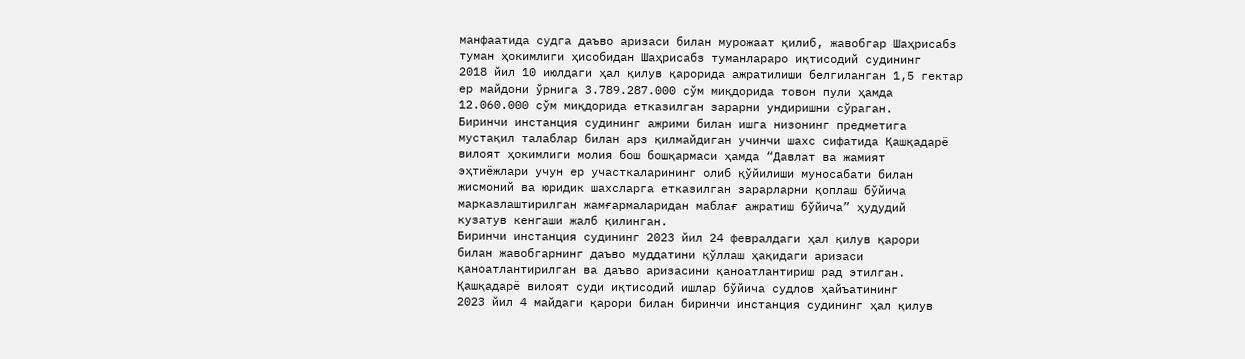манфаатида судга даъво аризаси билан мурожаат қилиб, жавобгар Шаҳрисабз
туман ҳокимлиги ҳисобидан Шаҳрисабз туманлараро иқтисодий судининг
2018 йил 10 июлдаги ҳал қилув қарорида ажратилиши белгиланган 1,5 гектар
ер майдони ўрнига 3.789.287.000 сўм миқдорида товон пули ҳамда
12.060.000 сўм миқдорида етказилган зарарни ундиришни сўраган.
Биринчи инстанция судининг ажрими билан ишга низонинг предметига
мустақил талаблар билан арз қилмайдиган учинчи шахс сифатида Қашқадарё
вилоят ҳокимлиги молия бош бошқармаси ҳамда “Давлат ва жамият
эҳтиёжлари учун ер участкаларининг олиб қўйилиши муносабати билан
жисмоний ва юридик шахсларга етказилган зарарларни қоплаш бўйича
марказлаштирилган жамғармаларидан маблағ ажратиш бўйича” ҳудудий
кузатув кенгаши жалб қилинган.
Биринчи инстанция судининг 2023 йил 24 февралдаги ҳал қилув қарори
билан жавобгарнинг даъво муддатини қўллаш ҳақидаги аризаси
қаноатлантирилган ва даъво аризасини қаноатлантириш рад этилган.
Қашқадарё вилоят суди иқтисодий ишлар бўйича судлов ҳайъатининг
2023 йил 4 майдаги қарори билан биринчи инстанция судининг ҳал қилув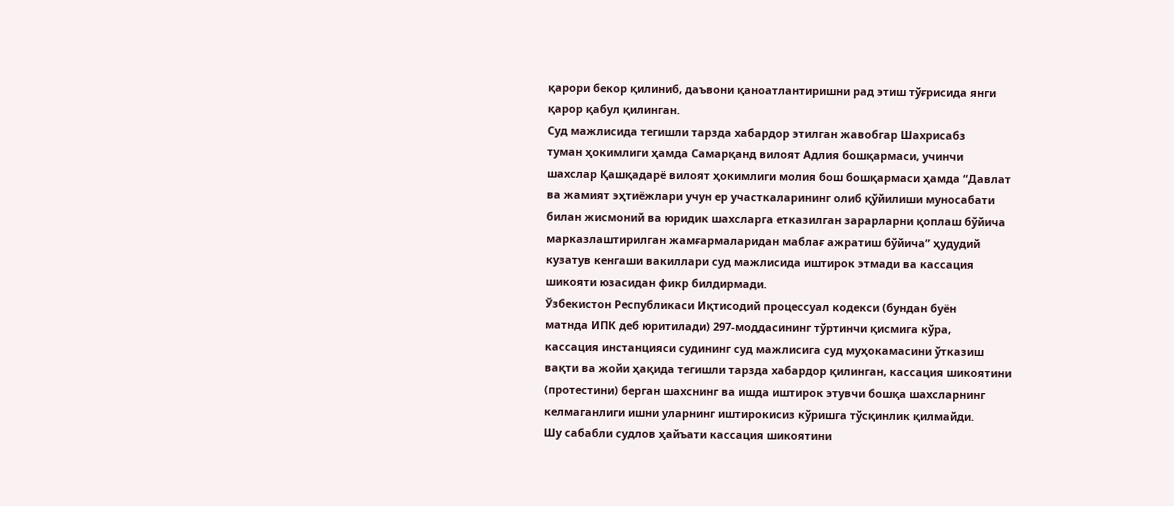қарори бекор қилиниб, даъвони қаноатлантиришни рад этиш тўғрисида янги
қарор қабул қилинган.
Суд мажлисида тегишли тарзда хабардор этилган жавобгар Шахрисабз
туман ҳокимлиги ҳамда Самарқанд вилоят Адлия бошқармаси, учинчи
шахслар Қашқадарё вилоят ҳокимлиги молия бош бошқармаси ҳамда “Давлат
ва жамият эҳтиёжлари учун ер участкаларининг олиб қўйилиши муносабати
билан жисмоний ва юридик шахсларга етказилган зарарларни қоплаш бўйича
марказлаштирилган жамғармаларидан маблағ ажратиш бўйича” ҳудудий
кузатув кенгаши вакиллари суд мажлисида иштирок этмади ва кассация
шикояти юзасидан фикр билдирмади.
Ўзбекистон Республикаси Иқтисодий процессуал кодекси (бундан буён
матнда ИПК деб юритилади) 297-моддасининг тўртинчи қисмига кўра,
кассация инстанцияси судининг суд мажлисига суд муҳокамасини ўтказиш
вақти ва жойи ҳақида тегишли тарзда хабардор қилинган, кассация шикоятини
(протестини) берган шахснинг ва ишда иштирок этувчи бошқа шахсларнинг
келмаганлиги ишни уларнинг иштирокисиз кўришга тўсқинлик қилмайди.
Шу сабабли судлов ҳайъати кассация шикоятини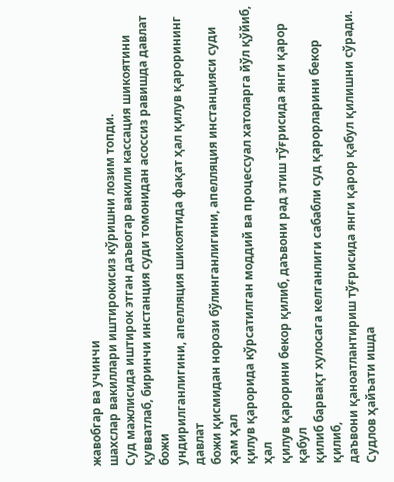жавобгар ва учинчи
шахслар вакиллари иштирокисиз кўришни лозим топди.
Суд мажлисида иштирок этган даъвогар вакили кассация шикоятини
қувватлаб, биринчи инстанция суди томонидан асоссиз равишда давлат божи
ундирилганлигини, апелляция шикоятида фақат ҳал қилув қарорининг давлат
божи қисмидан норози бўлинганлигини, апелляция инстанцияси суди ҳам ҳал
қилув қарорида кўрсатилган моддий ва процессуал хатоларга йўл қўйиб, ҳал
қилув қарорини бекор қилиб, даъвони рад этиш тўғрисида янги қарор қабул
қилиб барвақт хулосага келганлиги сабабли суд қарорларини бекор қилиб,
даъвони қаноатлантириш тўғрисида янги қарор қабул қилишни сўради.
Судлов ҳайъати ишда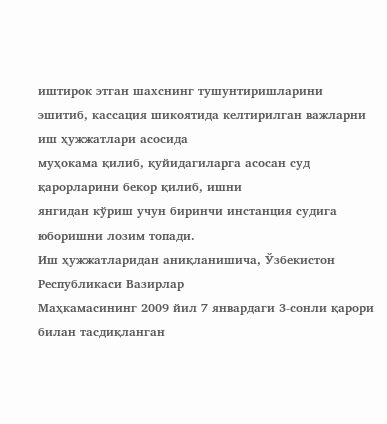иштирок этган шахснинг тушунтиришларини
эшитиб, кассация шикоятида келтирилган важларни иш ҳужжатлари асосида
муҳокама қилиб, қуйидагиларга асосан суд қарорларини бекор қилиб, ишни
янгидан кўриш учун биринчи инстанция судига юборишни лозим топади.
Иш ҳужжатларидан аниқланишича, Ўзбекистон Республикаси Вазирлар
Маҳкамасининг 2009 йил 7 январдаги 3-сонли қарори билан тасдиқланган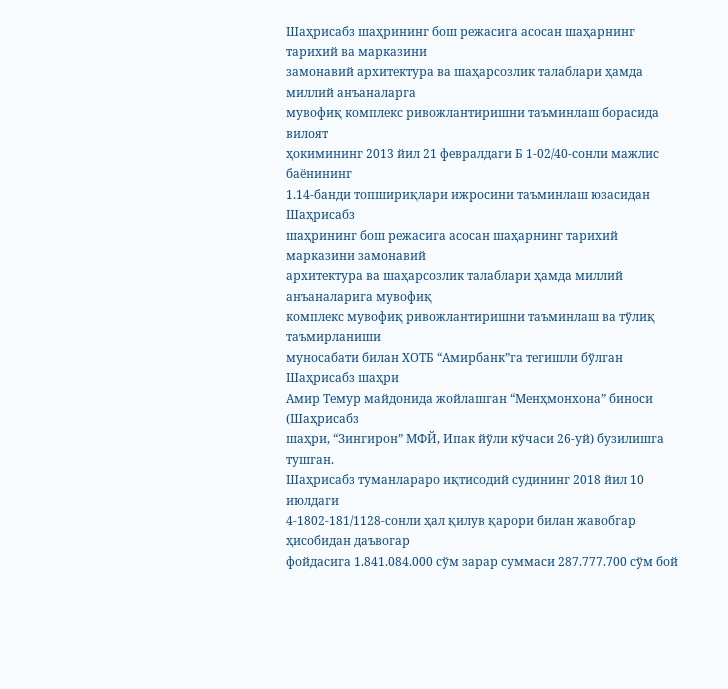Шаҳрисабз шаҳрининг бош режасига асосан шаҳарнинг тарихий ва марказини
замонавий архитектура ва шаҳарсозлик талаблари ҳамда миллий анъаналарга
мувофиқ комплекс ривожлантиришни таъминлаш борасида вилоят
ҳокимининг 2013 йил 21 февралдаги Б 1-02/40-сонли мажлис баёнининг
1.14-банди топшириқлари ижросини таъминлаш юзасидан Шаҳрисабз
шаҳрининг бош режасига асосан шаҳарнинг тарихий марказини замонавий
архитектура ва шаҳарсозлик талаблари ҳамда миллий анъаналарига мувофиқ
комплекс мувофиқ ривожлантиришни таъминлаш ва тўлиқ таъмирланиши
муносабати билан ХОТБ “Амирбанк”га тегишли бўлган Шаҳрисабз шаҳри
Амир Темур майдонида жойлашган “Менҳмонхона” биноси (Шаҳрисабз
шаҳри, “Зингирон” МФЙ, Ипак йўли кўчаси 26-уй) бузилишга тушган.
Шаҳрисабз туманлараро иқтисодий судининг 2018 йил 10 июлдаги
4-1802-181/1128-сонли ҳал қилув қарори билан жавобгар ҳисобидан даъвогар
фойдасига 1.841.084.000 сўм зарар суммаси 287.777.700 сўм бой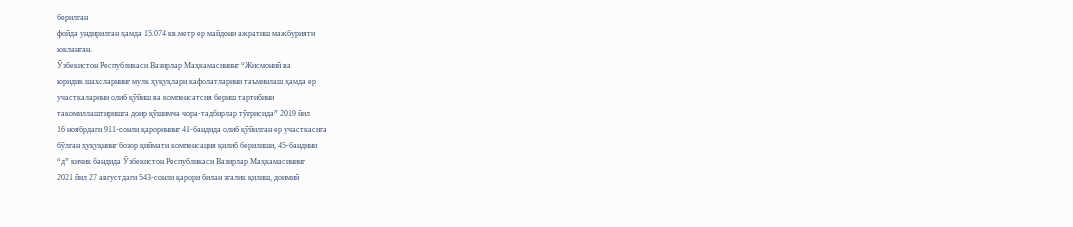берилган
фойда ундирилган ҳамда 15.074 кв.метр ер майдони ажратиш мажбурияти
юкланган.
Ўзбекистон Республикаси Вазирлар Маҳкамасининг “Жисмоний ва
юридик шахсларнинг мулк ҳуқуқлари кафолатларини таъминлаш ҳамда ер
участкаларини олиб қўйиш ва компенсатсия бериш тартибини
такомиллаштиришга доир қўшимча чора-тадбирлар тўғрисида” 2019 йил
16 ноябрдаги 911-сонли қарорининг 41-бандида олиб қўйилган ер участкасига
бўлган ҳуқуқнинг бозор қиймати компенсация қилиб берилиши, 45-бандини
“д” кичик бандида Ўзбекистон Республикаси Вазирлар Маҳкамасининг
2021 йил 27 августдаги 543-сонли қарори билан эгалик қилиш, доимий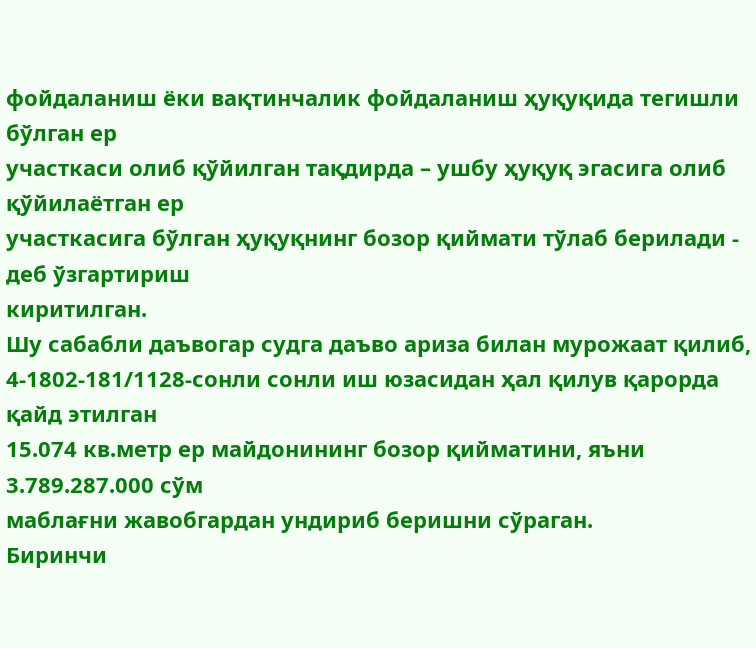фойдаланиш ёки вақтинчалик фойдаланиш ҳуқуқида тегишли бўлган ер
участкаси олиб қўйилган тақдирда – ушбу ҳуқуқ эгасига олиб қўйилаётган ер
участкасига бўлган ҳуқуқнинг бозор қиймати тўлаб берилади - деб ўзгартириш
киритилган.
Шу сабабли даъвогар судга даъво ариза билан мурожаат қилиб,
4-1802-181/1128-сонли сонли иш юзасидан ҳал қилув қарорда қайд этилган
15.074 кв.метр ер майдонининг бозор қийматини, яъни 3.789.287.000 сўм
маблағни жавобгардан ундириб беришни сўраган.
Биринчи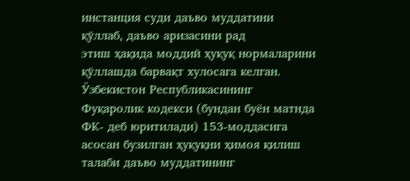инстанция суди даъво муддатини қўллаб, даъво аризасини рад
этиш ҳақида моддий ҳуқуқ нормаларини қўллашда барвақт хулосага келган.
Ўзбекистон Республикасининг Фуқаролик кодекси (бундан буён матнда
ФК- деб юритилади) 153-моддасига асосан бузилган ҳуқуқни ҳимоя қилиш
талаби даъво муддатининг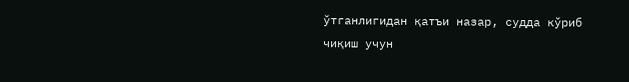ўтганлигидан қатъи назар, судда кўриб чиқиш учун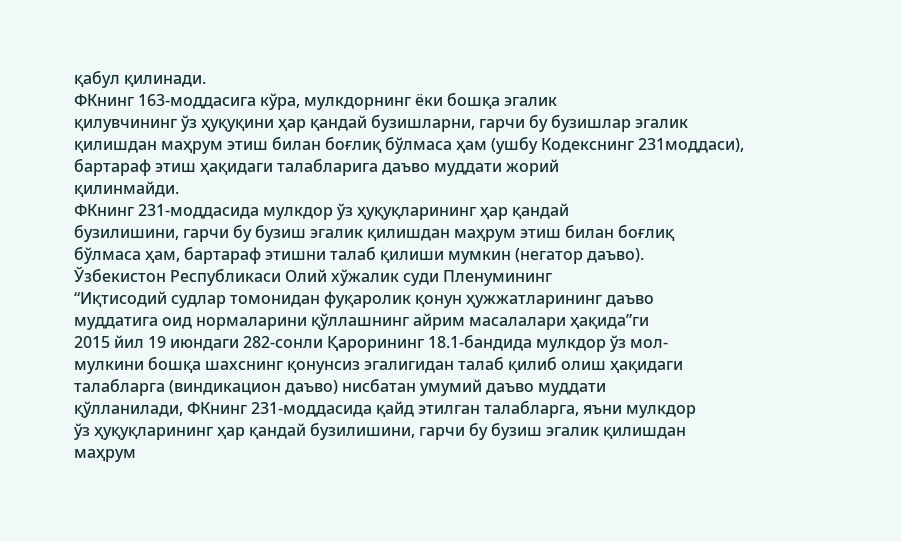қабул қилинади.
ФКнинг 163-моддасига кўра, мулкдорнинг ёки бошқа эгалик
қилувчининг ўз ҳуқуқини ҳар қандай бузишларни, гарчи бу бузишлар эгалик
қилишдан маҳрум этиш билан боғлиқ бўлмаса ҳам (ушбу Кодекснинг 231моддаси), бартараф этиш ҳақидаги талабларига даъво муддати жорий
қилинмайди.
ФКнинг 231-моддасида мулкдор ўз ҳуқуқларининг ҳар қандай
бузилишини, гарчи бу бузиш эгалик қилишдан маҳрум этиш билан боғлиқ
бўлмаса ҳам, бартараф этишни талаб қилиши мумкин (негатор даъво).
Ўзбекистон Республикаси Олий хўжалик суди Пленумининг
“Иқтисодий судлар томонидан фуқаролик қонун ҳужжатларининг даъво
муддатига оид нормаларини қўллашнинг айрим масалалари ҳақида”ги
2015 йил 19 июндаги 282-сонли Қарорининг 18.1-бандида мулкдор ўз мол-
мулкини бошқа шахснинг қонунсиз эгалигидан талаб қилиб олиш ҳақидаги
талабларга (виндикацион даъво) нисбатан умумий даъво муддати
қўлланилади, ФКнинг 231-моддасида қайд этилган талабларга, яъни мулкдор
ўз ҳуқуқларининг ҳар қандай бузилишини, гарчи бу бузиш эгалик қилишдан
маҳрум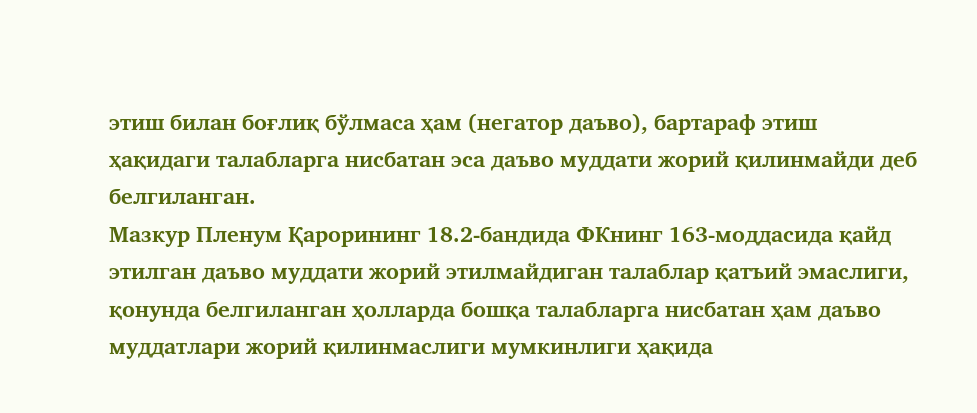этиш билан боғлиқ бўлмаса ҳам (негатор даъво), бартараф этиш
ҳақидаги талабларга нисбатан эса даъво муддати жорий қилинмайди деб
белгиланган.
Мазкур Пленум Қарорининг 18.2-бандида ФКнинг 163-моддасида қайд
этилган даъво муддати жорий этилмайдиган талаблар қатъий эмаслиги,
қонунда белгиланган ҳолларда бошқа талабларга нисбатан ҳам даъво
муддатлари жорий қилинмаслиги мумкинлиги ҳақида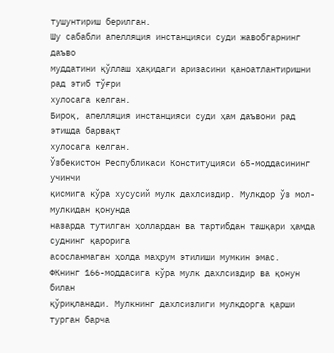тушунтириш берилган.
Шу сабабли апелляция инстанцияси суди жавобгарнинг даъво
муддатини қўллаш ҳақидаги аризасини қаноатлантиришни рад этиб тўғри
хулосага келган.
Бироқ, апелляция инстанцияси суди ҳам даъвони рад этишда барвақт
хулосага келган.
Ўзбекистон Республикаси Конституцияси 65-моддасининг учинчи
қисмига кўра хусусий мулк дахлсиздир. Мулкдор ўз мол-мулкидан қонунда
назарда тутилган ҳоллардан ва тартибдан ташқари ҳамда суднинг қарорига
асосланмаган ҳолда маҳрум этилиши мумкин эмас.
ФКнинг 166-моддасига кўра мулк дахлсиздир ва қонун билан
қўриқланади. Мулкнинг дахлсизлиги мулкдорга қарши турган барча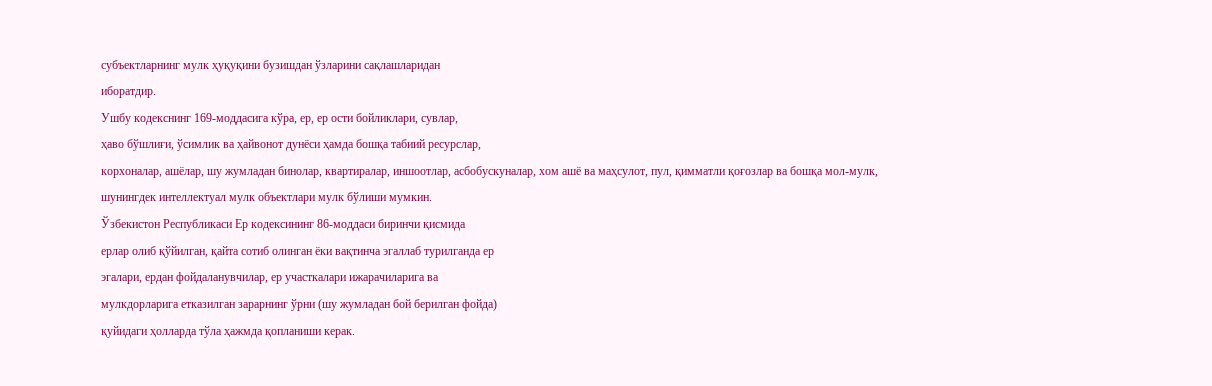субъектларнинг мулк ҳуқуқини бузишдан ўзларини сақлашларидан
иборатдир.
Ушбу кодекснинг 169-моддасига кўра, ер, ер ости бойликлари, сувлар,
ҳаво бўшлиғи, ўсимлик ва ҳайвонот дунёси ҳамда бошқа табиий ресурслар,
корхоналар, ашёлар, шу жумладан бинолар, квартиралар, иншоотлар, асбобускуналар, хом ашё ва маҳсулот, пул, қимматли қоғозлар ва бошқа мол-мулк,
шунингдек интеллектуал мулк объектлари мулк бўлиши мумкин.
Ўзбекистон Республикаси Ер кодексининг 86-моддаси биринчи қисмида
ерлар олиб қўйилган, қайта сотиб олинган ёки вақтинча эгаллаб турилганда ер
эгалари, ердан фойдаланувчилар, ер участкалари ижарачиларига ва
мулкдорларига етказилган зарарнинг ўрни (шу жумладан бой берилган фойда)
қуйидаги ҳолларда тўла ҳажмда қопланиши керак.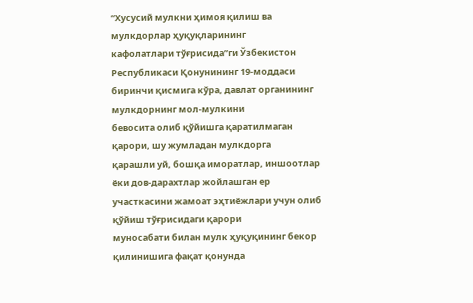“Хусусий мулкни ҳимоя қилиш ва мулкдорлар ҳуқуқларининг
кафолатлари тўғрисида”ги Ўзбекистон Республикаси Қонунининг 19-моддаси
биринчи қисмига кўра, давлат органининг мулкдорнинг мол-мулкини
бевосита олиб қўйишга қаратилмаган қарори, шу жумладан мулкдорга
қарашли уй, бошқа иморатлар, иншоотлар ёки дов-дарахтлар жойлашган ер
участкасини жамоат эҳтиёжлари учун олиб қўйиш тўғрисидаги қарори
муносабати билан мулк ҳуқуқининг бекор қилинишига фақат қонунда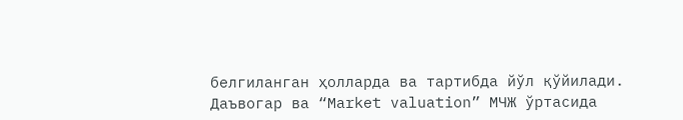белгиланган ҳолларда ва тартибда йўл қўйилади.
Даъвогар ва “Market valuаtion” МЧЖ ўртасида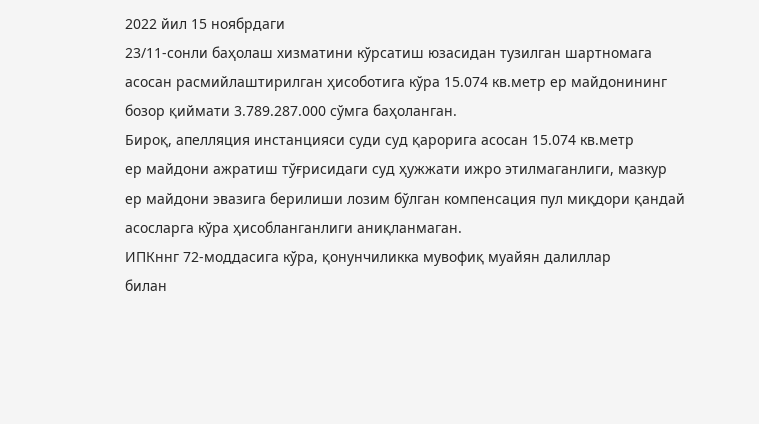2022 йил 15 ноябрдаги
23/11-сонли баҳолаш хизматини кўрсатиш юзасидан тузилган шартномага
асосан расмийлаштирилган ҳисоботига кўра 15.074 кв.метр ер майдонининг
бозор қиймати 3.789.287.000 сўмга баҳоланган.
Бироқ, апелляция инстанцияси суди суд қарорига асосан 15.074 кв.метр
ер майдони ажратиш тўғрисидаги суд ҳужжати ижро этилмаганлиги, мазкур
ер майдони эвазига берилиши лозим бўлган компенсация пул миқдори қандай
асосларга кўра ҳисобланганлиги аниқланмаган.
ИПКннг 72-моддасига кўра, қонунчиликка мувофиқ муайян далиллар
билан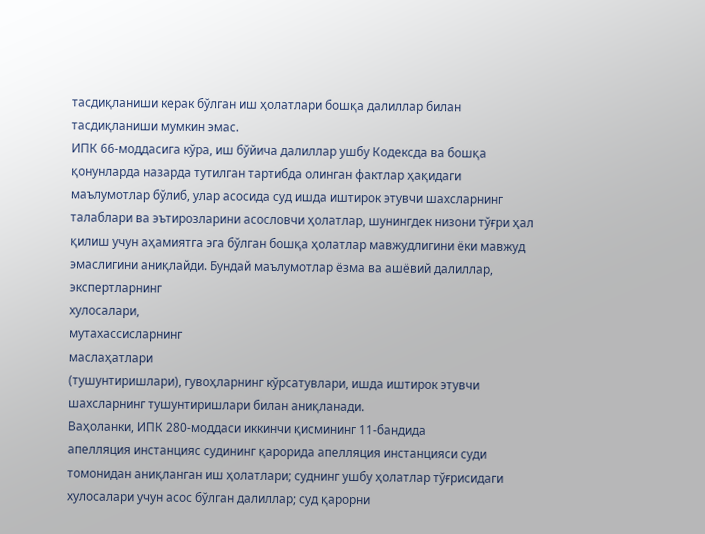тасдиқланиши керак бўлган иш ҳолатлари бошқа далиллар билан
тасдиқланиши мумкин эмас.
ИПК 66-моддасига кўра, иш бўйича далиллар ушбу Кодексда ва бошқа
қонунларда назарда тутилган тартибда олинган фактлар ҳақидаги
маълумотлар бўлиб, улар асосида суд ишда иштирок этувчи шахсларнинг
талаблари ва эътирозларини асословчи ҳолатлар, шунингдек низони тўғри ҳал
қилиш учун аҳамиятга эга бўлган бошқа ҳолатлар мавжудлигини ёки мавжуд
эмаслигини аниқлайди. Бундай маълумотлар ёзма ва ашёвий далиллар,
экспертларнинг
хулосалари,
мутахассисларнинг
маслаҳатлари
(тушунтиришлари), гувоҳларнинг кўрсатувлари, ишда иштирок этувчи
шахсларнинг тушунтиришлари билан аниқланади.
Ваҳоланки, ИПК 280-моддаси иккинчи қисмининг 11-бандида
апелляция инстанцияс судининг қарорида апелляция инстанцияси суди
томонидан аниқланган иш ҳолатлари; суднинг ушбу ҳолатлар тўғрисидаги
хулосалари учун асос бўлган далиллар; суд қарорни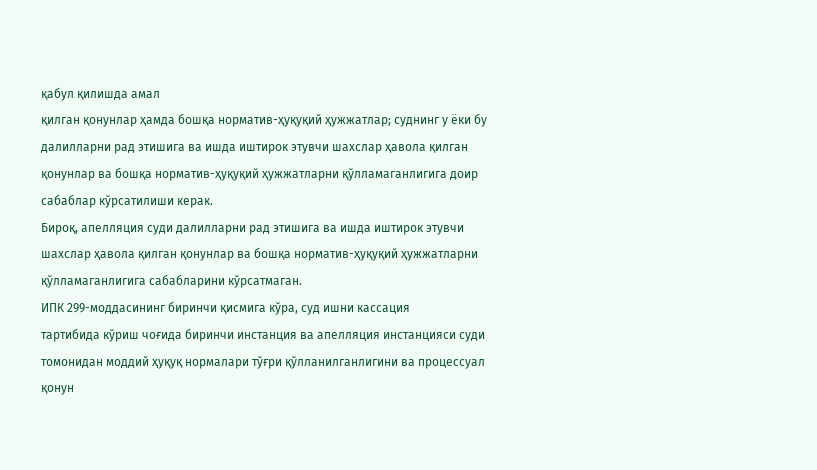қабул қилишда амал
қилган қонунлар ҳамда бошқа норматив-ҳуқуқий ҳужжатлар; суднинг у ёки бу
далилларни рад этишига ва ишда иштирок этувчи шахслар ҳавола қилган
қонунлар ва бошқа норматив-ҳуқуқий ҳужжатларни қўлламаганлигига доир
сабаблар кўрсатилиши керак.
Бироқ, апелляция суди далилларни рад этишига ва ишда иштирок этувчи
шахслар ҳавола қилган қонунлар ва бошқа норматив-ҳуқуқий ҳужжатларни
қўлламаганлигига сабабларини кўрсатмаган.
ИПК 299-моддасининг биринчи қисмига кўра, суд ишни кассация
тартибида кўриш чоғида биринчи инстанция ва апелляция инстанцияси суди
томонидан моддий ҳуқуқ нормалари тўғри қўлланилганлигини ва процессуал
қонун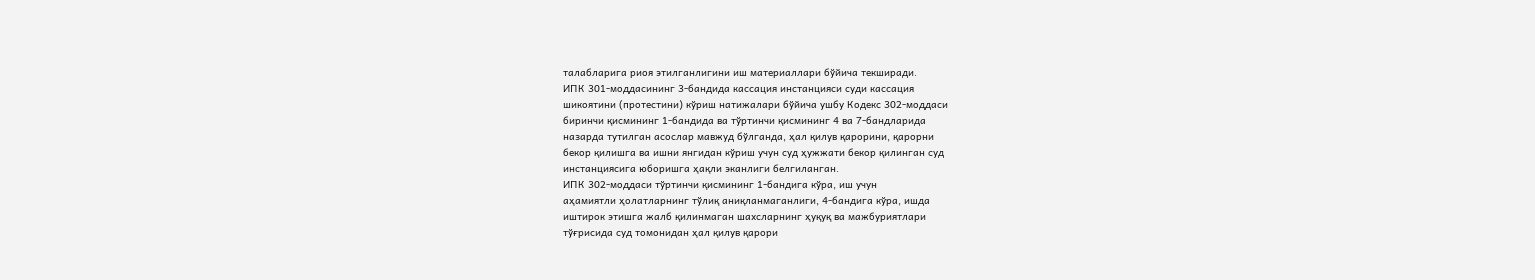талабларига риоя этилганлигини иш материаллари бўйича текширади.
ИПК 301-моддасининг 3-бандида кассация инстанцияси суди кассация
шикоятини (протестини) кўриш натижалари бўйича ушбу Кодекс 302-моддаси
биринчи қисмининг 1-бандида ва тўртинчи қисмининг 4 ва 7-бандларида
назарда тутилган асослар мавжуд бўлганда, ҳал қилув қарорини, қарорни
бекор қилишга ва ишни янгидан кўриш учун суд ҳужжати бекор қилинган суд
инстанциясига юборишга ҳақли эканлиги белгиланган.
ИПК 302-моддаси тўртинчи қисмининг 1-бандига кўра, иш учун
аҳамиятли ҳолатларнинг тўлиқ аниқланмаганлиги, 4-бандига кўра, ишда
иштирок этишга жалб қилинмаган шахсларнинг ҳуқуқ ва мажбуриятлари
тўғрисида суд томонидан ҳал қилув қарори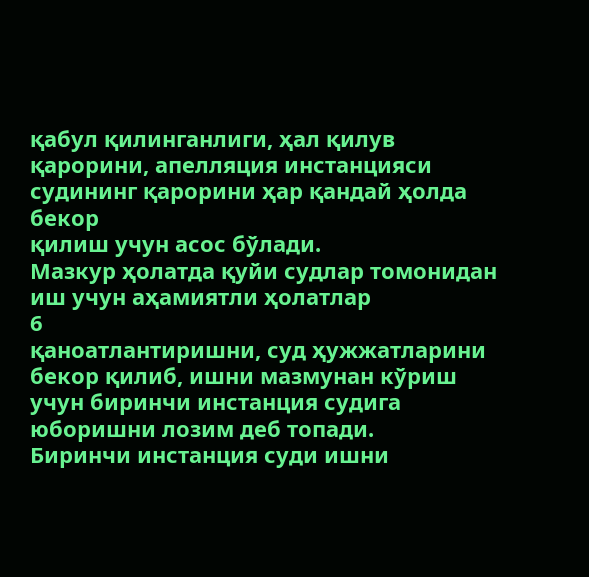қабул қилинганлиги, ҳал қилув
қарорини, апелляция инстанцияси судининг қарорини ҳар қандай ҳолда бекор
қилиш учун асос бўлади.
Мазкур ҳолатда қуйи судлар томонидан иш учун аҳамиятли ҳолатлар
6
қаноатлантиришни, суд ҳужжатларини бекор қилиб, ишни мазмунан кўриш
учун биринчи инстанция судига юборишни лозим деб топади.
Биринчи инстанция суди ишни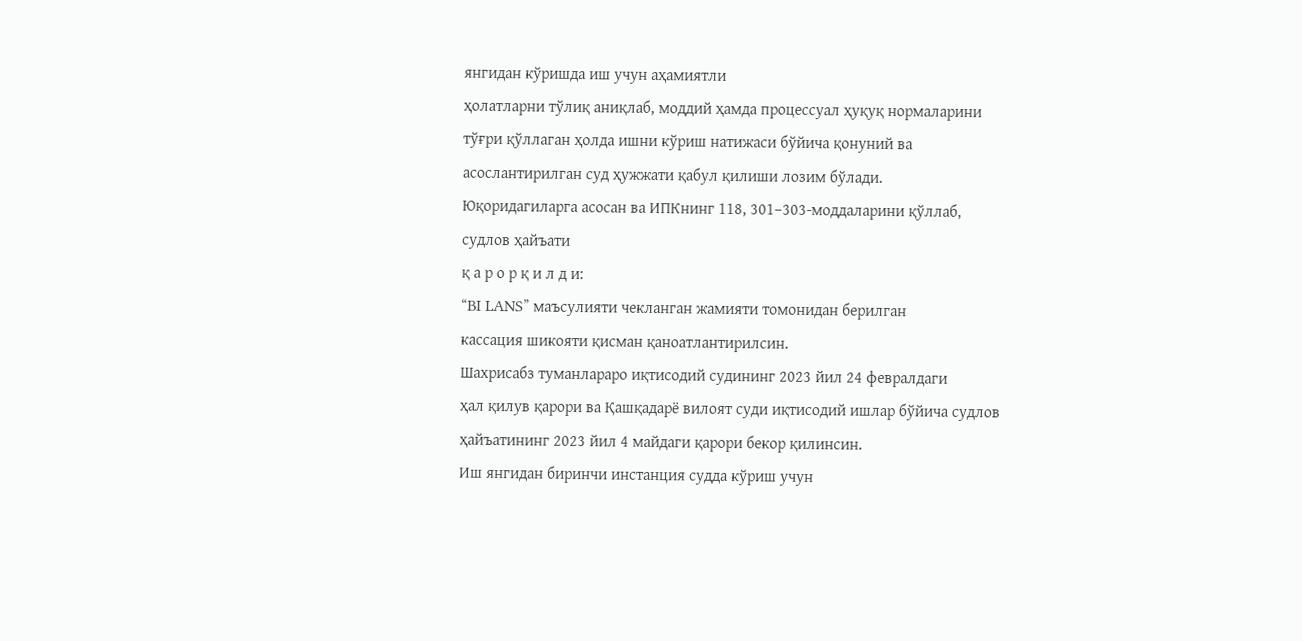янгидан кўришда иш учун аҳамиятли
ҳолатларни тўлиқ аниқлаб, моддий ҳамда процессуал ҳуқуқ нормаларини
тўғри қўллаган ҳолда ишни кўриш натижаси бўйича қонуний ва
асослантирилган суд ҳужжати қабул қилиши лозим бўлади.
Юқоридагиларга асосан ва ИПКнинг 118, 301–303-моддаларини қўллаб,
судлов ҳайъати
қ а р о р қ и л д и:
“BI LANS” маъсулияти чекланган жамияти томонидан берилган
кассация шикояти қисман қаноатлантирилсин.
Шахрисабз туманлараро иқтисодий судининг 2023 йил 24 февралдаги
ҳал қилув қарори ва Қашқадарё вилоят суди иқтисодий ишлар бўйича судлов
ҳайъатининг 2023 йил 4 майдаги қарори бекор қилинсин.
Иш янгидан биринчи инстанция судда кўриш учун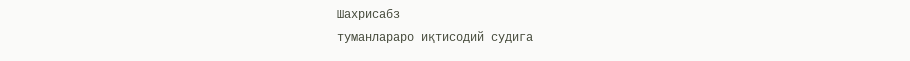Шахрисабз
туманлараро иқтисодий судига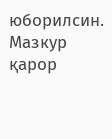юборилсин.
Мазкур қарор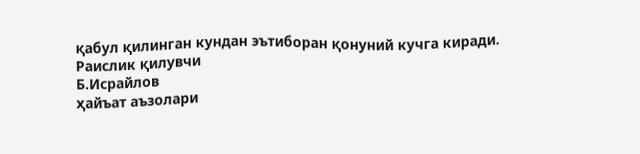қабул қилинган кундан эътиборан қонуний кучга киради.
Раислик қилувчи
Б.Исрайлов
ҳайъат аъзолари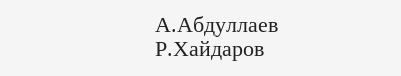А.Абдуллаев
Р.Хайдаров